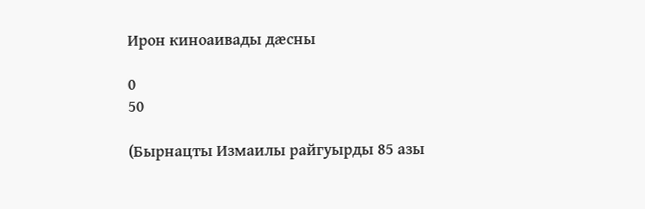Ирон киноаивады дæсны

0
50

(Бырнацты Измаилы райгуырды 85 азы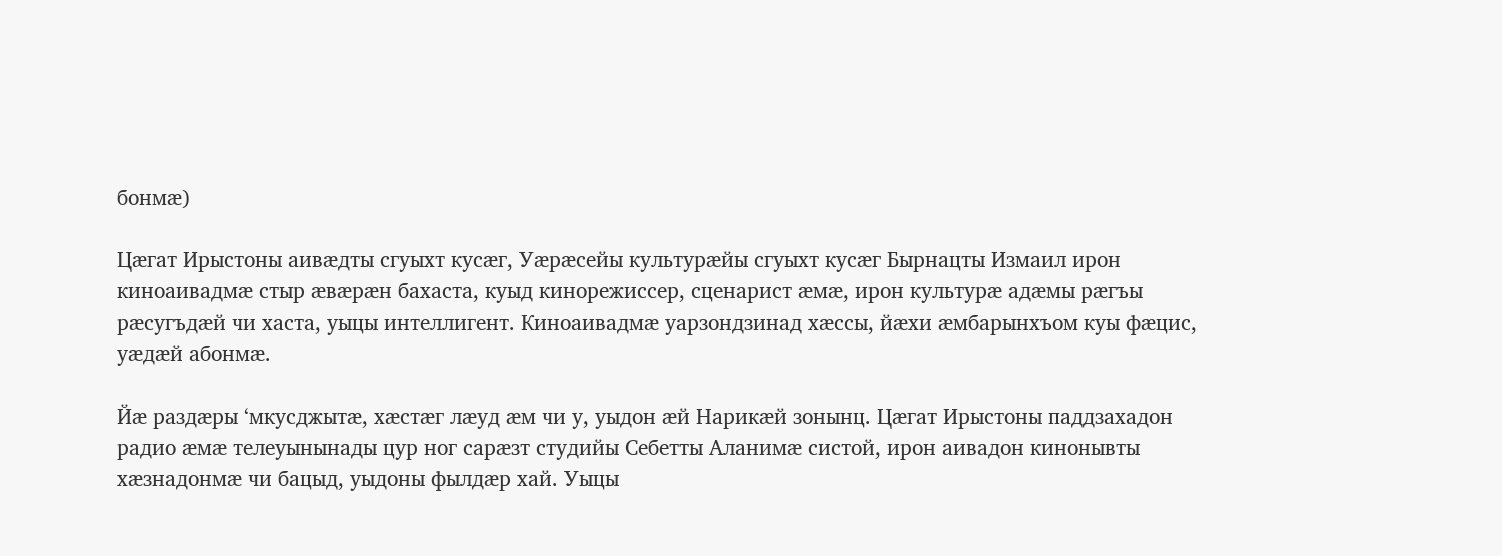бонмæ)

Цæгат Ирыстоны аивæдты сгуыхт кусæг, Уæрæсейы культурæйы сгуыхт кусæг Бырнацты Измаил ирон киноаивадмæ стыр æвæрæн бахаста, куыд кинорежиссер, сценарист æмæ, ирон культурæ адæмы рæгъы рæсугъдæй чи хаста, уыцы интеллигент. Киноаивадмæ уарзондзинад хæссы, йæхи æмбарынхъом куы фæцис, уæдæй абонмæ.

Йæ раздæры ‘мкусджытæ, хæстæг лæуд æм чи у, уыдон æй Нарикæй зонынц. Цæгат Ирыстоны паддзахадон радио æмæ телеуынынады цур ног сарæзт студийы Себетты Аланимæ систой, ирон аивадон кинонывты хæзнадонмæ чи бацыд, уыдоны фылдæр хай. Уыцы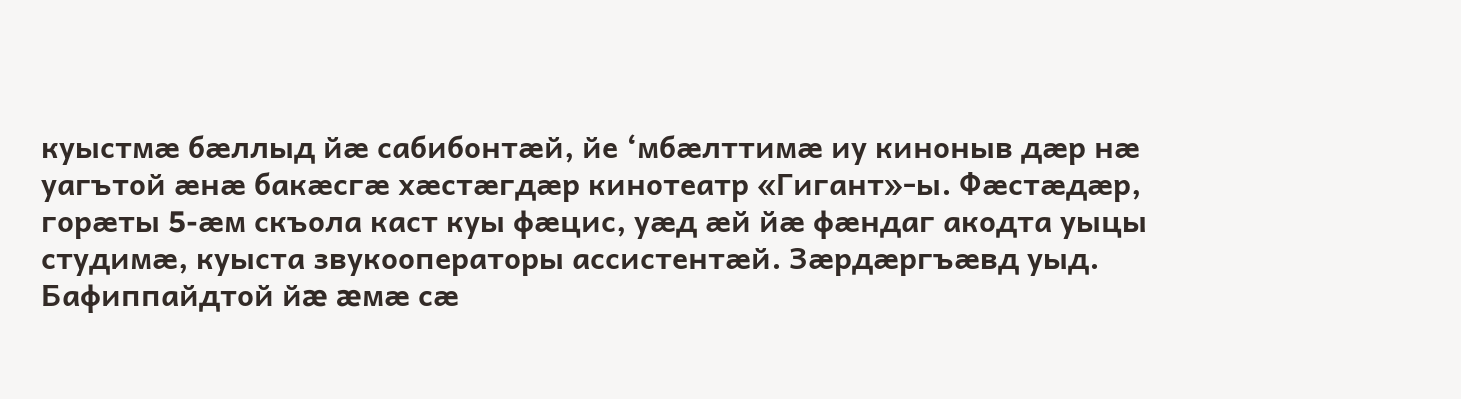куыстмæ бæллыд йæ сабибонтæй, йе ‘мбæлттимæ иу киноныв дæр нæ уагътой æнæ бакæсгæ хæстæгдæр кинотеатр «Гигант»-ы. Фæстæдæр, горæты 5-æм скъола каст куы фæцис, уæд æй йæ фæндаг акодта уыцы студимæ, куыста звукооператоры ассистентæй. Зæрдæргъæвд уыд. Бафиппайдтой йæ æмæ сæ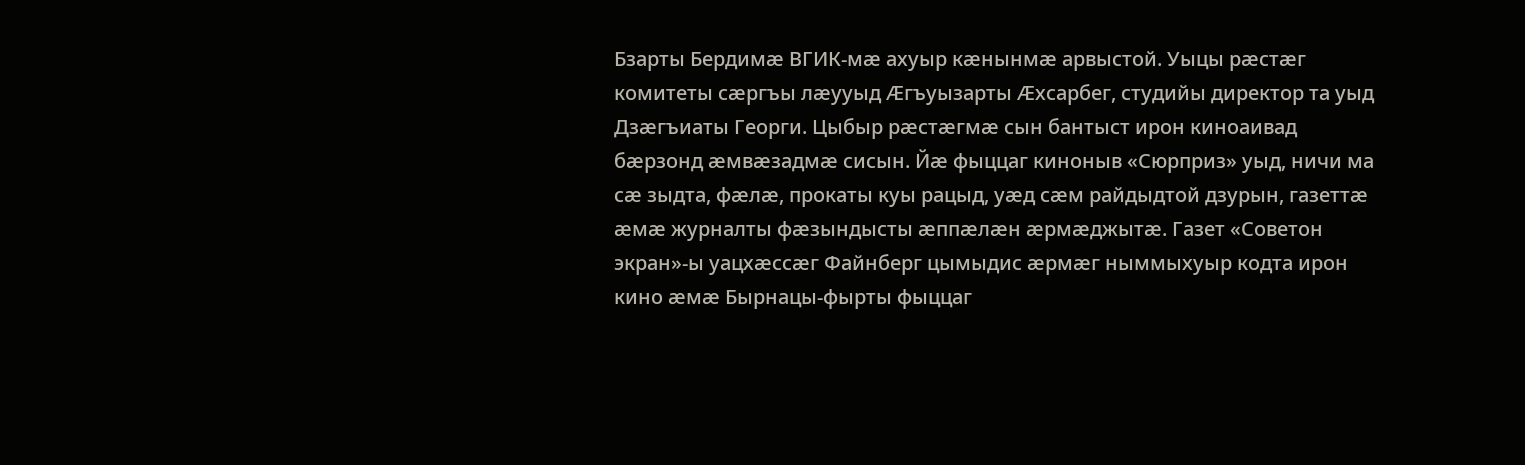Бзарты Бердимæ ВГИК-мæ ахуыр кæнынмæ арвыстой. Уыцы рæстæг комитеты сæргъы лæууыд Æгъуызарты Æхсарбег, студийы директор та уыд Дзæгъиаты Георги. Цыбыр рæстæгмæ сын бантыст ирон киноаивад бæрзонд æмвæзадмæ сисын. Йæ фыццаг киноныв «Сюрприз» уыд, ничи ма сæ зыдта, фæлæ, прокаты куы рацыд, уæд сæм райдыдтой дзурын, газеттæ æмæ журналты фæзындысты æппæлæн æрмæджытæ. Газет «Советон экран»-ы уацхæссæг Файнберг цымыдис æрмæг ныммыхуыр кодта ирон кино æмæ Бырнацы-фырты фыццаг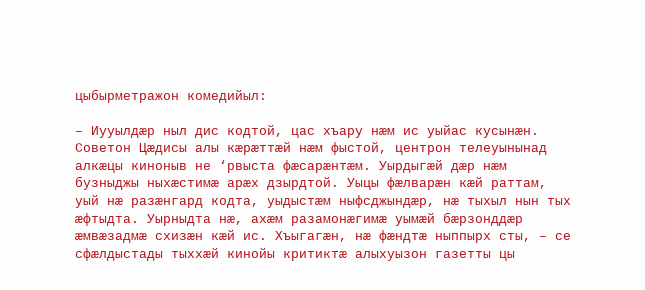цыбырметражон комедийыл:

– Иууылдæр ныл дис кодтой, цас хъару нæм ис уыйас кусынæн. Советон Цæдисы алы кæрæттæй нæм фыстой, центрон телеуынынад алкæцы киноныв не ‘рвыста фæсарæнтæм. Уырдыгæй дæр нæм бузныджы ныхæстимæ арæх дзырдтой. Уыцы фæлварæн кæй раттам, уый нæ разæнгард кодта, уыдыстæм ныфсджындæр, нæ тыхыл нын тых æфтыдта. Уырныдта нæ, ахæм разамонæгимæ уымæй бæрзонддæр æмвæзадмæ схизæн кæй ис. Хъыгагæн, нæ фæндтæ ныппырх сты, – се сфæлдыстады тыххæй кинойы критиктæ алыхуызон газетты цы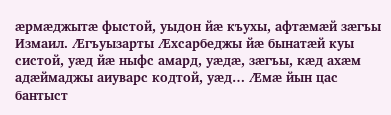æрмæджытæ фыстой, уыдон йæ къухы, афтæмæй зæгъы Измаил. Æгъуызарты Æхсарбеджы йæ бынатæй куы систой, уæд йæ ныфс амард, уæдæ, зæгъы, кæд ахæм адæймаджы аиуварс кодтой, уæд… Æмæ йын цас бантыст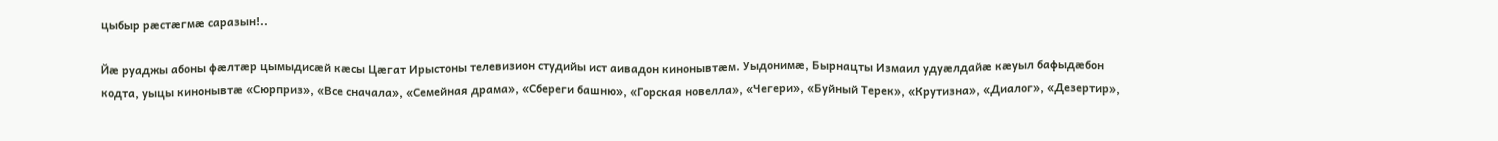цыбыр рæстæгмæ саразын!..

Йæ руаджы абоны фæлтæр цымыдисæй кæсы Цæгат Ирыстоны телевизион студийы ист аивадон кинонывтæм. Уыдонимæ, Бырнацты Измаил удуæлдайæ кæуыл бафыдæбон кодта, уыцы кинонывтæ «Сюрприз», «Все сначала», «Семейная драма», «Сбереги башню», «Горская новелла», «Чегери», «Буйный Терек», «Крутизна», «Диалог», «Дезертир»,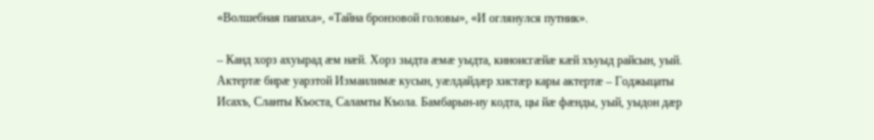«Волшебная папаха», «Тайна бронзовой головы», «И оглянулся путник».

– Канд хорз ахуырад æм нæй. Хорз зыдта æмæ уыдта, киноисгæйæ кæй хъуыд райсын, уый. Актертæ бирæ уарзтой Измаилимæ кусын, уæлдайдæр хистæр кары актертæ – Годжыцаты Исахъ, Сланты Къоста, Саламты Къола. Бамбарын-иу кодта, цы йæ фæнды, уый, уыдон дæр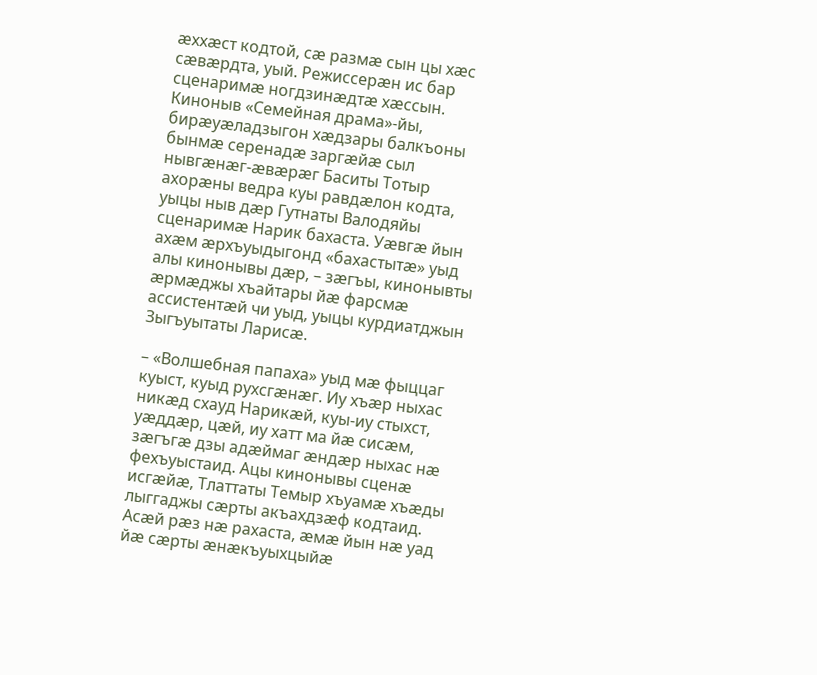æххæст кодтой, сæ размæ сын цы хæс сæвæрдта, уый. Режиссерæн ис бар сценаримæ ногдзинæдтæ хæссын. Киноныв «Семейная драма»-йы, бирæуæладзыгон хæдзары балкъоны бынмæ серенадæ заргæйæ сыл нывгæнæг-æвæрæг Баситы Тотыр ахорæны ведра куы равдæлон кодта, уыцы ныв дæр Гутнаты Валодяйы сценаримæ Нарик бахаста. Уæвгæ йын ахæм æрхъуыдыгонд «бахастытæ» уыд алы кинонывы дæр, – зæгъы, кинонывты æрмæджы хъайтары йæ фарсмæ ассистентæй чи уыд, уыцы курдиатджын Зыгъуытаты Ларисæ.

– «Волшебная папаха» уыд мæ фыццаг куыст, куыд рухсгæнæг. Иу хъæр ныхас никæд схауд Нарикæй, куы-иу стыхст, уæддæр, цæй, иу хатт ма йæ сисæм, зæгъгæ дзы адæймаг æндæр ныхас нæ фехъуыстаид. Ацы кинонывы сценæ исгæйæ, Тлаттаты Темыр хъуамæ хъæды лыггаджы сæрты акъахдзæф кодтаид. Асæй рæз нæ рахаста, æмæ йын нæ уад йæ сæрты æнæкъуыхцыйæ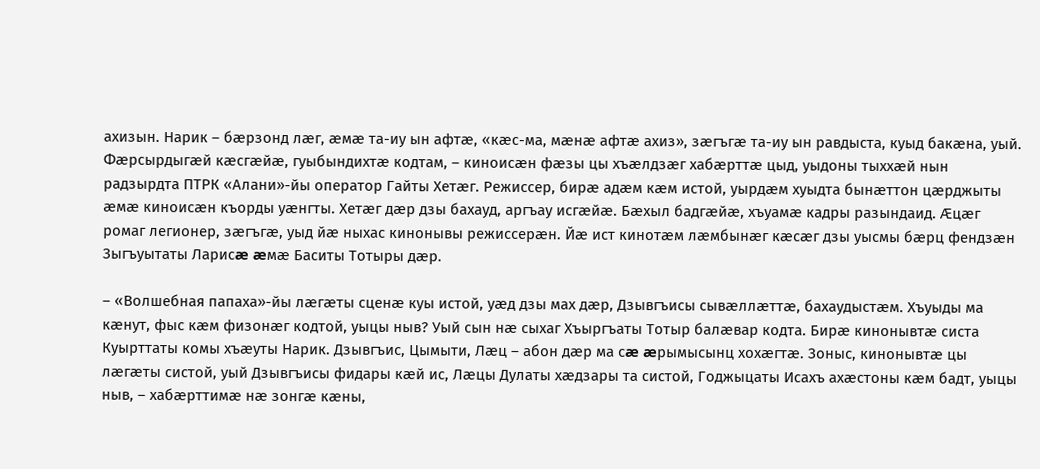ахизын. Нарик – бæрзонд лæг, æмæ та-иу ын афтæ, «кæс-ма, мæнæ афтæ ахиз», зæгъгæ та-иу ын равдыста, куыд бакæна, уый. Фæрсырдыгæй кæсгæйæ, гуыбындихтæ кодтам, – киноисæн фæзы цы хъæлдзæг хабæрттæ цыд, уыдоны тыххæй нын радзырдта ПТРК «Алани»-йы оператор Гайты Хетæг. Режиссер, бирæ адæм кæм истой, уырдæм хуыдта бынæттон цæрджыты æмæ киноисæн къорды уæнгты. Хетæг дæр дзы бахауд, аргъау исгæйæ. Бæхыл бадгæйæ, хъуамæ кадры разындаид. Æцæг ромаг легионер, зæгъгæ, уыд йæ ныхас кинонывы режиссерæн. Йæ ист кинотæм лæмбынæг кæсæг дзы уысмы бæрц фендзæн Зыгъуытаты Ларисæ æмæ Баситы Тотыры дæр.

– «Волшебная папаха»-йы лæгæты сценæ куы истой, уæд дзы мах дæр, Дзывгъисы сывæллæттæ, бахаудыстæм. Хъуыды ма кæнут, фыс кæм физонæг кодтой, уыцы ныв? Уый сын нæ сыхаг Хъыргъаты Тотыр балæвар кодта. Бирæ кинонывтæ систа Куырттаты комы хъæуты Нарик. Дзывгъис, Цымыти, Лæц – абон дæр ма сæ æрымысынц хохæгтæ. Зоныс, кинонывтæ цы лæгæты систой, уый Дзывгъисы фидары кæй ис, Лæцы Дулаты хæдзары та систой, Годжыцаты Исахъ ахæстоны кæм бадт, уыцы ныв, – хабæрттимæ нæ зонгæ кæны,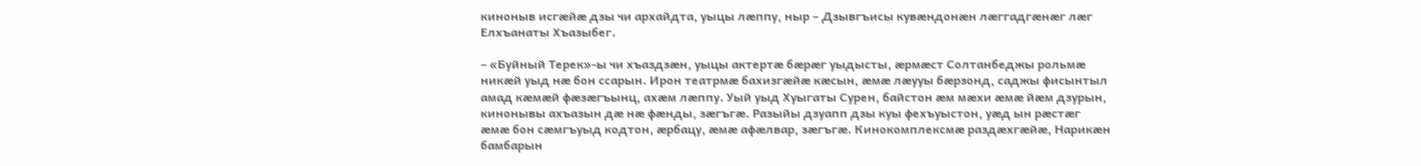киноныв исгæйæ дзы чи архайдта, уыцы лæппу, ныр – Дзывгъисы кувæндонæн лæггадгæнæг лæг Елхъанаты Хъазыбег.

– «Буйный Терек»-ы чи хъаздзæн, уыцы актертæ бæрæг уыдысты, æрмæст Солтанбеджы рольмæ никæй уыд нæ бон ссарын. Ирон театрмæ бахизгæйæ кæсын, æмæ лæууы бæрзонд, саджы фисынтыл амад кæмæй фæзæгъынц, ахæм лæппу. Уый уыд Хуыгаты Сурен, байстон æм мæхи æмæ йæм дзурын, кинонывы ахъазын дæ нæ фæнды, зæгъгæ. Разыйы дзуапп дзы куы фехъуыстон, уæд ын рæстæг æмæ бон сæмгъуыд кодтон, æрбацу, æмæ афæлвар, зæгъгæ. Кинокомплексмæ раздæхгæйæ, Нарикæн бамбарын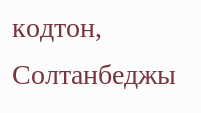кодтон, Солтанбеджы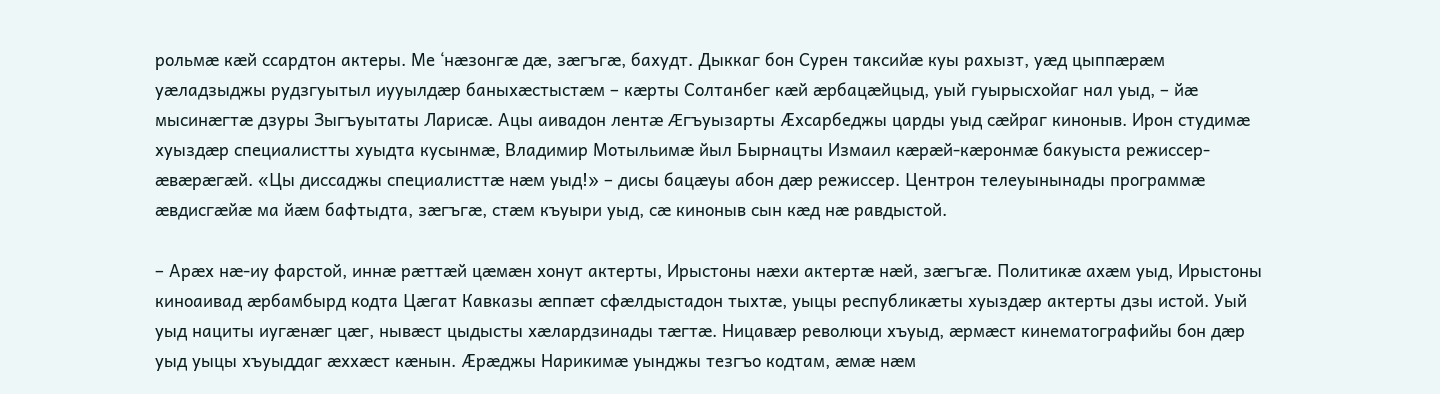рольмæ кæй ссардтон актеры. Ме ‘нæзонгæ дæ, зæгъгæ, бахудт. Дыккаг бон Сурен таксийæ куы рахызт, уæд цыппæрæм уæладзыджы рудзгуытыл иууылдæр баныхæстыстæм – кæрты Солтанбег кæй æрбацæйцыд, уый гуырысхойаг нал уыд, – йæ мысинæгтæ дзуры Зыгъуытаты Ларисæ. Ацы аивадон лентæ Æгъуызарты Æхсарбеджы царды уыд сæйраг киноныв. Ирон студимæ хуыздæр специалистты хуыдта кусынмæ, Владимир Мотыльимæ йыл Бырнацты Измаил кæрæй-кæронмæ бакуыста режиссер-æвæрæгæй. «Цы диссаджы специалисттæ нæм уыд!» – дисы бацæуы абон дæр режиссер. Центрон телеуынынады программæ æвдисгæйæ ма йæм бафтыдта, зæгъгæ, стæм къуыри уыд, сæ киноныв сын кæд нæ равдыстой.

– Арæх нæ-иу фарстой, иннæ рæттæй цæмæн хонут актерты, Ирыстоны нæхи актертæ нæй, зæгъгæ. Политикæ ахæм уыд, Ирыстоны киноаивад æрбамбырд кодта Цæгат Кавказы æппæт сфæлдыстадон тыхтæ, уыцы республикæты хуыздæр актерты дзы истой. Уый уыд нациты иугæнæг цæг, нывæст цыдысты хæлардзинады тæгтæ. Ницавæр революци хъуыд, æрмæст кинематографийы бон дæр уыд уыцы хъуыддаг æххæст кæнын. Æрæджы Нарикимæ уынджы тезгъо кодтам, æмæ нæм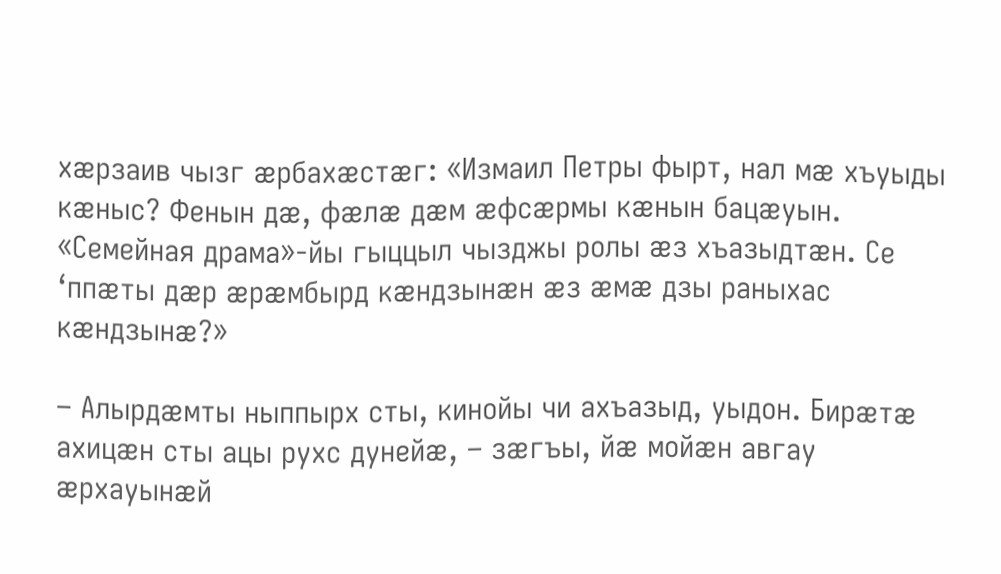хæрзаив чызг æрбахæстæг: «Измаил Петры фырт, нал мæ хъуыды кæныс? Фенын дæ, фæлæ дæм æфсæрмы кæнын бацæуын. «Семейная драма»-йы гыццыл чызджы ролы æз хъазыдтæн. Се ‘ппæты дæр æрæмбырд кæндзынæн æз æмæ дзы раныхас кæндзынæ?»

– Алырдæмты ныппырх сты, кинойы чи ахъазыд, уыдон. Бирæтæ ахицæн сты ацы рухс дунейæ, – зæгъы, йæ мойæн авгау æрхауынæй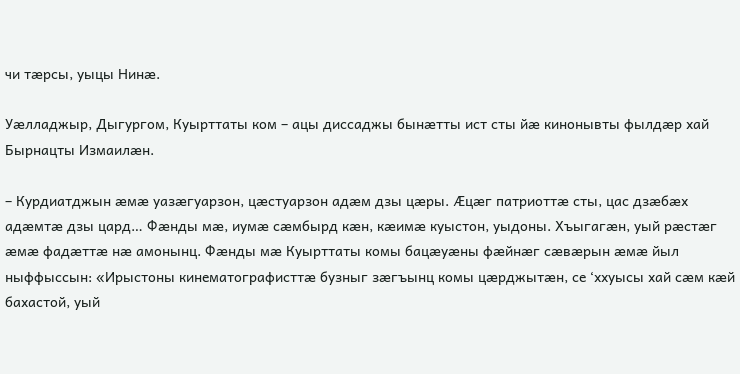чи тæрсы, уыцы Нинæ.

Уæлладжыр, Дыгургом, Куырттаты ком – ацы диссаджы бынæтты ист сты йæ кинонывты фылдæр хай Бырнацты Измаилæн.

– Курдиатджын æмæ уазæгуарзон, цæстуарзон адæм дзы цæры. Æцæг патриоттæ сты, цас дзæбæх адæмтæ дзы цард… Фæнды мæ, иумæ сæмбырд кæн, кæимæ куыстон, уыдоны. Хъыгагæн, уый рæстæг æмæ фадæттæ нæ амонынц. Фæнды мæ Куырттаты комы бацæуæны фæйнæг сæвæрын æмæ йыл ныффыссын: «Ирыстоны кинематографисттæ бузныг зæгъынц комы цæрджытæн, се ‘ххуысы хай сæм кæй бахастой, уый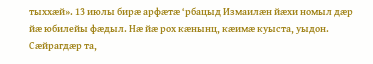тыххæй». 13 июлы бирæ арфæтæ ‘рбацыд Измаилæн йæхи номыл дæр йæ юбилейы фæдыл. Нæ йæ рох кæнынц, кæимæ куыста, уыдон. Сæйрагдæр та,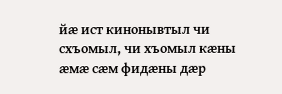йæ ист кинонывтыл чи схъомыл, чи хъомыл кæны æмæ сæм фидæны дæр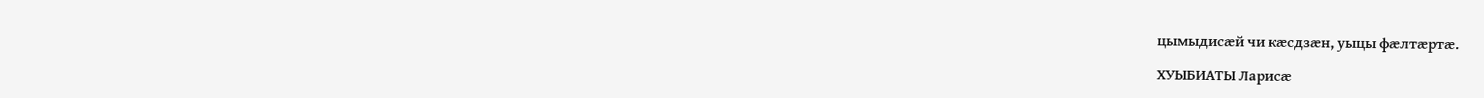цымыдисæй чи кæсдзæн, уыцы фæлтæртæ.

ХУЫБИАТЫ Ларисæ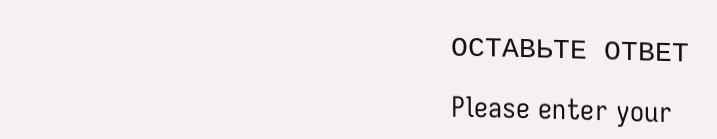ОСТАВЬТЕ ОТВЕТ

Please enter your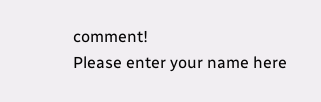comment!
Please enter your name here